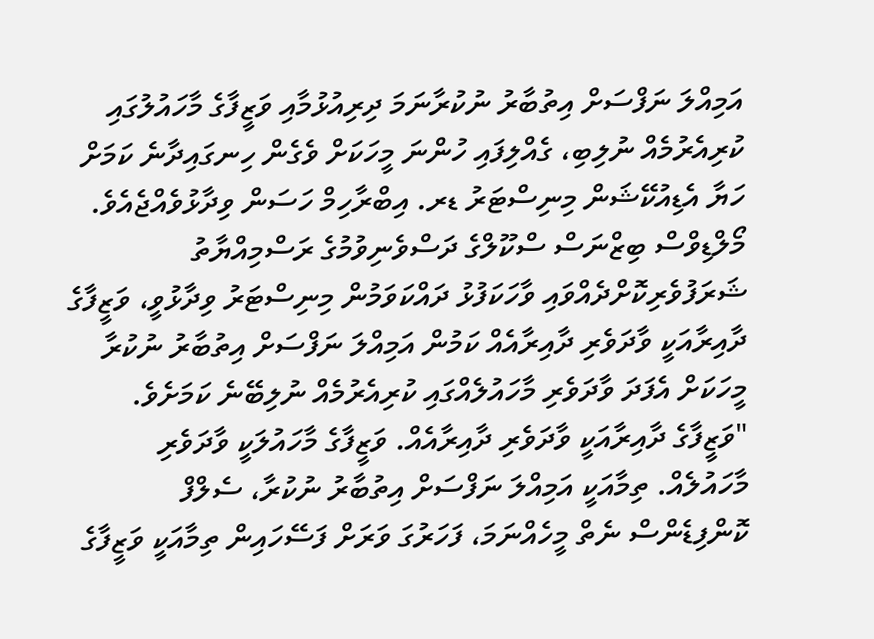އަމިއްލަ ނަފްސަށް އިތުބާރު ނުކުރާނަމަ ދިރިއުޅުމާއި ވަޒީފާގެ މާހައުލުގައި ކުރިއެރުމެއް ނުލިބި، ގެއްލިފައި ހުންނަ މީހަކަށް ވެގެން ހިނގައިދާނެ ކަމަށް ހަޔާ އެޑިއުކޭޝަން މިނިސްޓަރު ޑރ. އިބްރާހިމް ހަސަން ވިދާޅުވެއްޖެއެވެ.
މޯލްޑިވްސް ބިޒްނަސް ސްކޫލްގެ ދަސްވެނިވުމުގެ ރަސްމިއްޔާތު ޝަރަފުވެރިކޮށްދެއްވައި ވާހަކަފުޅު ދައްކަވަމުން މިނިސްޓަރު ވިދާޅުވީ، ވަޒީފާގެ ދާއިރާއަކީ ވާދަވެރި ދާއިރާއެއް ކަމުން އަމިއްލަ ނަފްސަށް އިތުބާރު ނުކުރާ މީހަކަށް އެފަދަ ވާދަވެރި މާހައުލެއްގައި ކުރިއެރުމެއް ނުލިބޭނެ ކަމަށެވެ.
"ވަޒީފާގެ ދާއިރާއަކީ ވާދަވެރި ދާއިރާއެއް. ވަޒީފާގެ މާހައުލަކީ ވާދަވެރި މާހައުލެއް. ތިމާއަކީ އަމިއްލަ ނަފްސަށް އިތުބާރު ނުކުރާ، ސެލްފް ކޮންފިޑެންސް ނެތް މީހެއްނަމަ، ފަހަރުގަ ވަރަށް ފަސޭހައިން ތިމާއަކީ ވަޒީފާގެ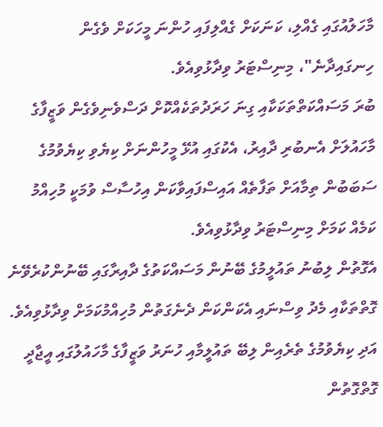މާހަލުއުގައި ގެއްލި، ކަނަކަށް ގެއްލިފައި ހުންނަ މީހަކަށް ވެގެން ހިނގައިދާނެ"، މިނިސްޓަރު ވިދާޅުވިއެވެ.
ބުރަ މަސައްކަތްތަކަކާއި ގިނަ ހަރަދުތަކެއްކޮށް ދަސްވެނިވެގެން ވަޒީފާގެ މާހައުލަށް އެނބުރި ދާއިރު، އެކުގައި އުޅޭ މީހުންނަށް ކިޔެވި ކިޔެވުމުގެ ސަބަބުން ތިމާއަށް ތަފާތެއް އައިސްފައިވާކަން އިހުސާސް ވުމަކީ މުހިއްމު ކަމެއް ކަމަށް މިނިސްޓަރު ވިދާޅުވިއެވެ.
އެގޮތުން ލިބުނު ތައުލީމުގެ ބޭނުން މަސައްކަތުގެ ދާއިރާގައި ބޭނުންކުރެވޭނެ ގޮތްތަކާއި މެދު ވިސްނައި އެކަންކަން ދެނެގަތުން މުހިއްމުކަމަށް ވިދާޅުވިއެވެ. އަދި ކިޔެވުމުގެ ތެރެއިން ލިބޭ ތައުލީމާއި ހުނަރު ވަޒީފާގެ މާހައުލުގައި އީޖާދީ ގޮތްގޮތުން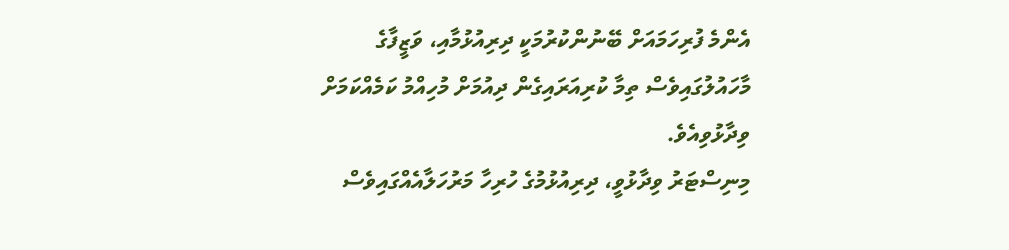އެންމެ ފުރިހަމައަށް ބޭނުންކުރުމަކީ ދިރިއުޅުމާއި، ވަޒީފާގެ މާހައުލުގައިވެސް ތިމާ ކުރިއަރައިގެން ދިއުމަށް މުހިއްމު ކަމެއްކަމަށް ވިދާޅުވިއެވެ.
މިނިސްޓަރު ވިދާޅުވީ، ދިރިއުޅުމުގެ ހުރިހާ މަރުހަލާއެއްގައިވެސް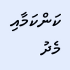ކަންކަމާއި މެދު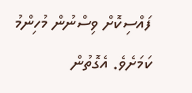ފައްސިކޮށް ވިސްނުން މުހިންމު ކަމަށެވެ. އެގޮތުން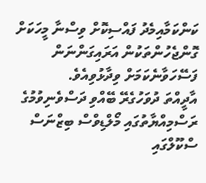ކަންކަމާއިމެދު ފައްސިކޮށް ވިސްނާ މީހަކަށް ގޮންޖެހުންތަކުން އަރައިގަންނަން ފަސޭހަވާނެކަމަށް ވިދާޅުވިއެވެ.
އާދީއްތަ ދުވަހުގެރޭ ބޭއްވި ދަސްވެނިވުމުގެ ރަސްމިއްޔާތުގައި މޯލްޑިވްސް ބިޒްނަސް ސްކޫލްގައި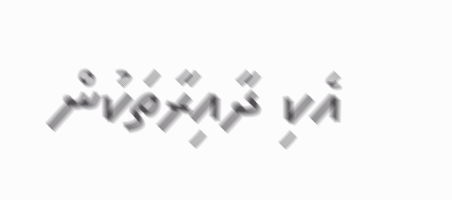އެކި ދާއިރާތަކުން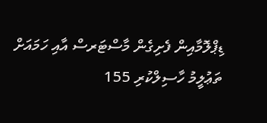ޑިޕްލޮމާއިން ފެށިގެން މާސްޓަރސް އާއި ހަމައަށް ތަޢުލީމު ހާސިލްކުރި 155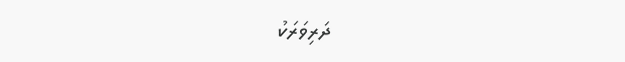ދަރިވަރަކު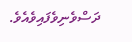ދަސްވެނިވެފައިވެއެވެ.